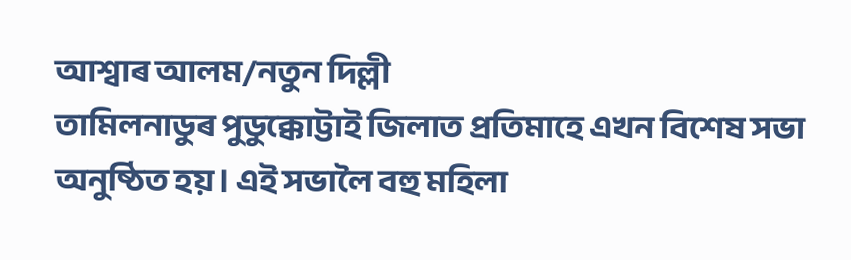আশ্বাৰ আলম/নতুন দিল্লী
তামিলনাডুৰ পুডুক্কোট্টাই জিলাত প্ৰতিমাহে এখন বিশেষ সভা অনুষ্ঠিত হয়। এই সভালৈ বহু মহিলা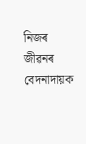নিজৰ জীৱনৰ বেদনাদায়ক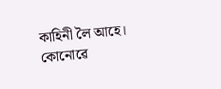কাহিনী লৈ আহে। কোনোৱে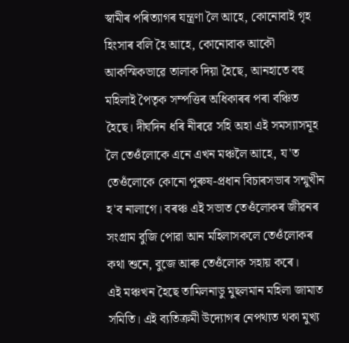স্বামীৰ পৰিত্যাগৰ যন্ত্ৰণা লৈ আহে, কোনোবাই গৃহ হিংসাৰ বলি হৈ আহে, কোনোবাক আকৌ আকস্মিকভাৱে তালাক দিয়া হৈছে, আনহাতে বহু মহিলাই পৈতৃক সম্পত্তিৰ অধিকাৰৰ পৰা বঞ্চিত হৈছে। দীৰ্ঘদিন ধৰি নীৰৱে সহি অহা এই সমস্যাসমূহ লৈ তেওঁলোকে এনে এখন মঞ্চলৈ আহে, য'ত তেওঁলোকে কোনো পুৰুষ-প্ৰধান বিচাৰসভাৰ সন্মুখীন হ'ব নালাগে। বৰঞ্চ এই সভাত তেওঁলোকৰ জীৱনৰ সংগ্ৰাম বুজি পোৱা আন মহিলাসকলে তেওঁলোকৰ কথা শুনে, বুজে আৰু তেওঁলোক সহায় কৰে।
এই মঞ্চখন হৈছে তামিলনাডু মুছলমান মহিলা জামাত সমিতি। এই ব্যতিক্ৰমী উদ্যোগৰ নেপথ্যত থকা মুখ্য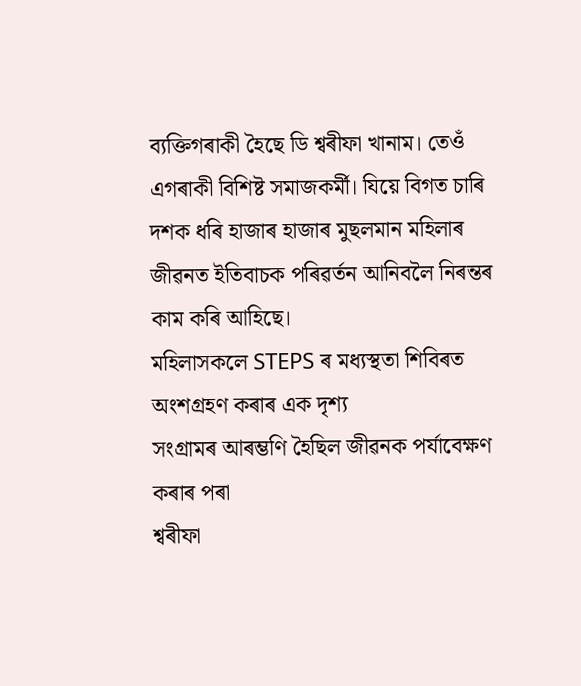ব্যক্তিগৰাকী হৈছে ডি শ্বৰীফা খানাম। তেওঁ এগৰাকী বিশিষ্ট সমাজকৰ্মী। যিয়ে বিগত চাৰি দশক ধৰি হাজাৰ হাজাৰ মুছলমান মহিলাৰ জীৱনত ইতিবাচক পৰিৱৰ্তন আনিবলৈ নিৰন্তৰ কাম কৰি আহিছে।
মহিলাসকলে STEPS ৰ মধ্যস্থতা শিবিৰত অংশগ্ৰহণ কৰাৰ এক দৃশ্য
সংগ্ৰামৰ আৰম্ভণি হৈছিল জীৱনক পৰ্যাবেক্ষণ কৰাৰ পৰা
শ্বৰীফা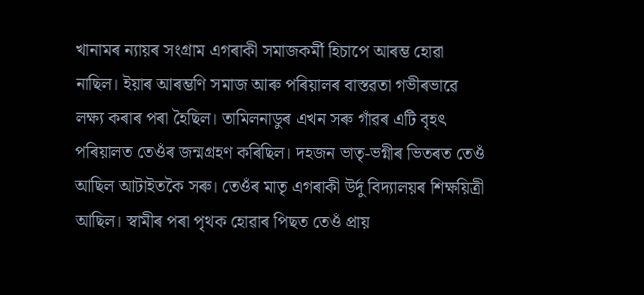খানামৰ ন্যায়ৰ সংগ্ৰাম এগৰাকী সমাজকৰ্মী হিচাপে আৰম্ভ হোৱা নাছিল। ইয়াৰ আৰম্ভণি সমাজ আৰু পৰিয়ালৰ বাস্তৱতা গভীৰভাৱে লক্ষ্য কৰাৰ পৰা হৈছিল। তামিলনাডুৰ এখন সৰু গাঁৱৰ এটি বৃহৎ পৰিয়ালত তেওঁৰ জন্মগ্ৰহণ কৰিছিল। দহজন ভাতৃ-ভগ্নীৰ ভিতৰত তেওঁ আছিল আটাইতকৈ সৰু। তেওঁৰ মাতৃ এগৰাকী উৰ্দু বিদ্যালয়ৰ শিক্ষয়িত্ৰী আছিল। স্বামীৰ পৰা পৃথক হোৱাৰ পিছত তেওঁ প্ৰায়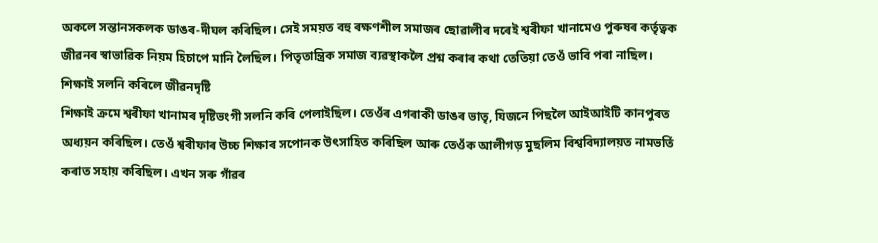অকলে সন্তানসকলক ডাঙৰ-দীঘল কৰিছিল। সেই সময়ত বহু ৰক্ষণশীল সমাজৰ ছোৱালীৰ দৰেই শ্বৰীফা খানামেও পুৰুষৰ কৰ্তৃত্বক জীৱনৰ স্বাভাৱিক নিয়ম হিচাপে মানি লৈছিল। পিতৃতান্ত্ৰিক সমাজ ব্যৱস্থাকলৈ প্ৰশ্ন কৰাৰ কথা তেতিয়া তেওঁ ভাবি পৰা নাছিল।
শিক্ষাই সলনি কৰিলে জীৱনদৃষ্টি
শিক্ষাই ক্ৰমে শ্বৰীফা খানামৰ দৃষ্টিভংগী সলনি কৰি পেলাইছিল। তেওঁৰ এগৰাকী ডাঙৰ ভাতৃ, যিজনে পিছলৈ আইআইটি কানপুৰত অধ্যয়ন কৰিছিল। তেওঁ শ্বৰীফাৰ উচ্চ শিক্ষাৰ সপোনক উৎসাহিত কৰিছিল আৰু তেওঁক আলীগড় মুছলিম বিশ্ববিদ্যালয়ত নামভৰ্তি কৰাত সহায় কৰিছিল। এখন সৰু গাঁৱৰ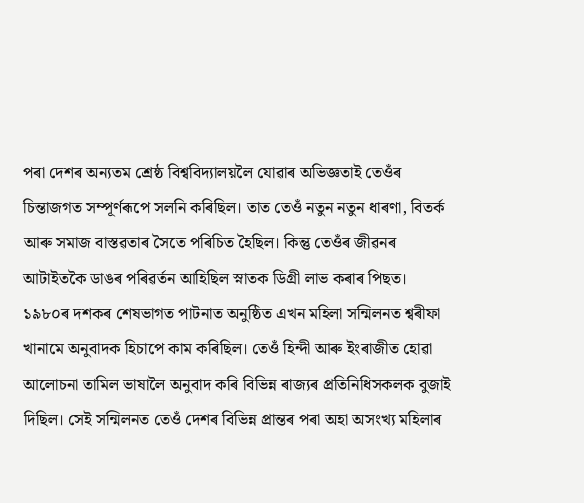পৰা দেশৰ অন্যতম শ্ৰেষ্ঠ বিশ্ববিদ্যালয়লৈ যোৱাৰ অভিজ্ঞতাই তেওঁৰ চিন্তাজগত সম্পূৰ্ণৰূপে সলনি কৰিছিল। তাত তেওঁ নতুন নতুন ধাৰণা, বিতৰ্ক আৰু সমাজ বাস্তৱতাৰ সৈতে পৰিচিত হৈছিল। কিন্তু তেওঁৰ জীৱনৰ আটাইতকৈ ডাঙৰ পৰিৱৰ্তন আহিছিল স্নাতক ডিগ্ৰী লাভ কৰাৰ পিছত।
১৯৮০ৰ দশকৰ শেষভাগত পাটনাত অনুষ্ঠিত এখন মহিলা সন্মিলনত শ্বৰীফা খানামে অনুবাদক হিচাপে কাম কৰিছিল। তেওঁ হিন্দী আৰু ইংৰাজীত হোৱা আলোচনা তামিল ভাষালৈ অনুবাদ কৰি বিভিন্ন ৰাজ্যৰ প্ৰতিনিধিসকলক বুজাই দিছিল। সেই সন্মিলনত তেওঁ দেশৰ বিভিন্ন প্ৰান্তৰ পৰা অহা অসংখ্য মহিলাৰ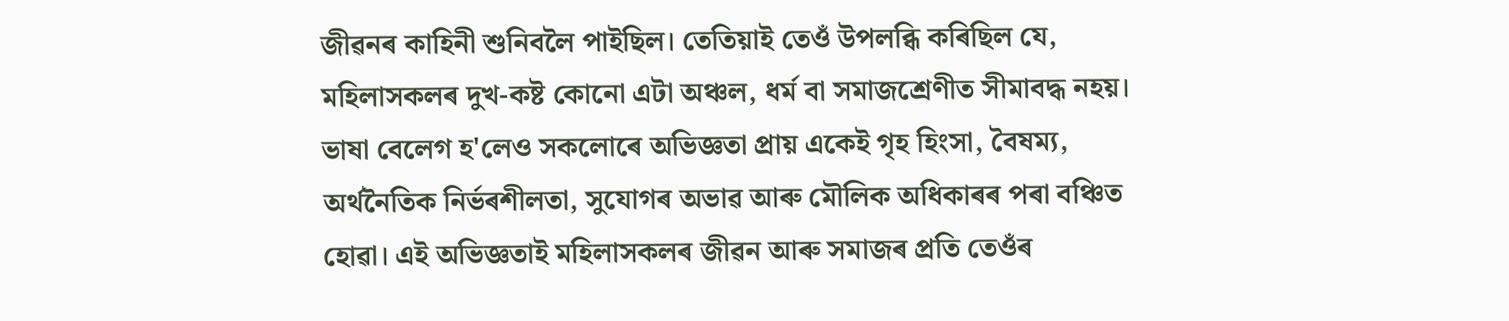জীৱনৰ কাহিনী শুনিবলৈ পাইছিল। তেতিয়াই তেওঁ উপলব্ধি কৰিছিল যে, মহিলাসকলৰ দুখ-কষ্ট কোনো এটা অঞ্চল, ধৰ্ম বা সমাজশ্ৰেণীত সীমাবদ্ধ নহয়। ভাষা বেলেগ হ'লেও সকলোৰে অভিজ্ঞতা প্ৰায় একেই গৃহ হিংসা, বৈষম্য, অৰ্থনৈতিক নিৰ্ভৰশীলতা, সুযোগৰ অভাৱ আৰু মৌলিক অধিকাৰৰ পৰা বঞ্চিত হোৱা। এই অভিজ্ঞতাই মহিলাসকলৰ জীৱন আৰু সমাজৰ প্ৰতি তেওঁৰ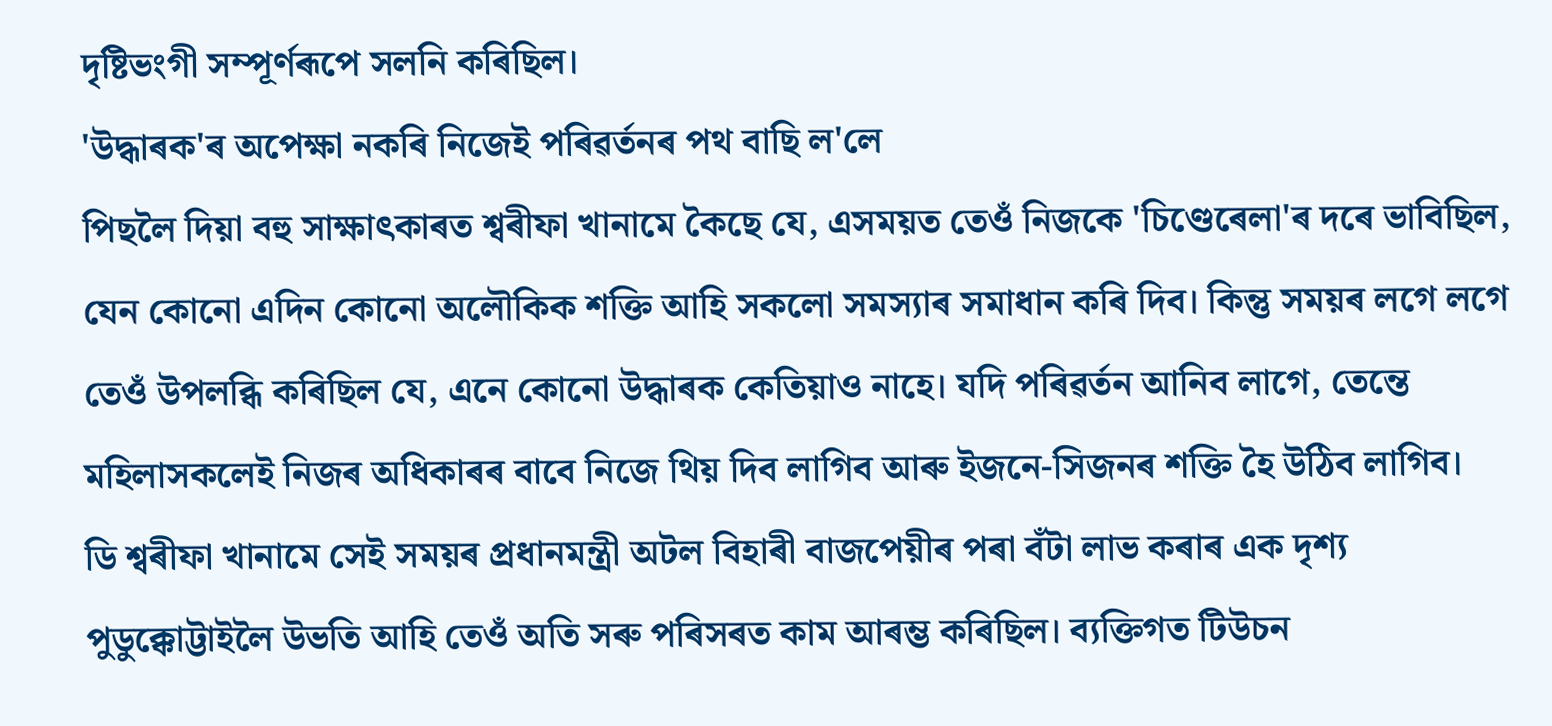দৃষ্টিভংগী সম্পূৰ্ণৰূপে সলনি কৰিছিল।
'উদ্ধাৰক'ৰ অপেক্ষা নকৰি নিজেই পৰিৱৰ্তনৰ পথ বাছি ল'লে
পিছলৈ দিয়া বহু সাক্ষাৎকাৰত শ্বৰীফা খানামে কৈছে যে, এসময়ত তেওঁ নিজকে 'চিণ্ডেৰেলা'ৰ দৰে ভাবিছিল, যেন কোনো এদিন কোনো অলৌকিক শক্তি আহি সকলো সমস্যাৰ সমাধান কৰি দিব। কিন্তু সময়ৰ লগে লগে তেওঁ উপলব্ধি কৰিছিল যে, এনে কোনো উদ্ধাৰক কেতিয়াও নাহে। যদি পৰিৱৰ্তন আনিব লাগে, তেন্তে মহিলাসকলেই নিজৰ অধিকাৰৰ বাবে নিজে থিয় দিব লাগিব আৰু ইজনে-সিজনৰ শক্তি হৈ উঠিব লাগিব।
ডি শ্বৰীফা খানামে সেই সময়ৰ প্ৰধানমন্ত্ৰী অটল বিহাৰী বাজপেয়ীৰ পৰা বঁটা লাভ কৰাৰ এক দৃশ্য
পুডুক্কোট্টাইলৈ উভতি আহি তেওঁ অতি সৰু পৰিসৰত কাম আৰম্ভ কৰিছিল। ব্যক্তিগত টিউচন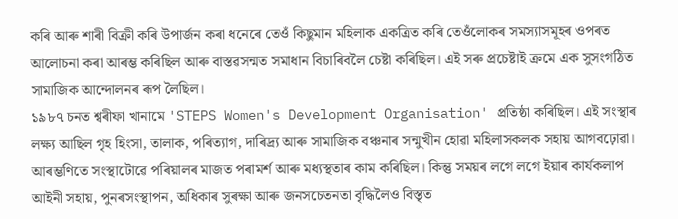কৰি আৰু শাৰী বিক্ৰী কৰি উপাৰ্জন কৰা ধনেৰে তেওঁ কিছুমান মহিলাক একত্ৰিত কৰি তেওঁলোকৰ সমস্যাসমূহৰ ওপৰত আলোচনা কৰা আৰম্ভ কৰিছিল আৰু বাস্তৱসন্মত সমাধান বিচাৰিবলৈ চেষ্টা কৰিছিল। এই সৰু প্ৰচেষ্টাই ক্ৰমে এক সুসংগঠিত সামাজিক আন্দোলনৰ ৰূপ লৈছিল।
১৯৮৭ চনত শ্বৰীফা খানামে 'STEPS Women's Development Organisation' প্ৰতিষ্ঠা কৰিছিল। এই সংস্থাৰ লক্ষ্য আছিল গৃহ হিংসা, তালাক, পৰিত্যাগ, দাৰিদ্ৰ্য আৰু সামাজিক বঞ্চনাৰ সন্মুখীন হোৱা মহিলাসকলক সহায় আগবঢ়োৱা। আৰম্ভণিতে সংস্থাটোৱে পৰিয়ালৰ মাজত পৰামৰ্শ আৰু মধ্যস্থতাৰ কাম কৰিছিল। কিন্তু সময়ৰ লগে লগে ইয়াৰ কাৰ্যকলাপ আইনী সহায়, পুনৰসংস্থাপন, অধিকাৰ সুৰক্ষা আৰু জনসচেতনতা বৃদ্ধিলৈও বিস্তৃত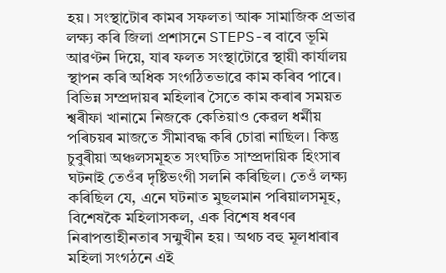হয়। সংস্থাটোৰ কামৰ সফলতা আৰু সামাজিক প্ৰভাৱ লক্ষ্য কৰি জিলা প্ৰশাসনে STEPS-ৰ বাবে ভূমি আৱণ্টন দিয়ে, যাৰ ফলত সংস্থাটোৱে স্থায়ী কাৰ্যালয় স্থাপন কৰি অধিক সংগঠিতভাৱে কাম কৰিব পাৰে।
বিভিন্ন সম্প্ৰদায়ৰ মহিলাৰ সৈতে কাম কৰাৰ সময়ত শ্বৰীফা খানামে নিজকে কেতিয়াও কেৱল ধৰ্মীয় পৰিচয়ৰ মাজতে সীমাবদ্ধ কৰি চোৱা নাছিল। কিন্তু চুবুৰীয়া অঞ্চলসমূহত সংঘটিত সাম্প্ৰদায়িক হিংসাৰ ঘটনাই তেওঁৰ দৃষ্টিভংগী সলনি কৰিছিল। তেওঁ লক্ষ্য কৰিছিল যে, এনে ঘটনাত মুছলমান পৰিয়ালসমূহ, বিশেষকৈ মহিলাসকল, এক বিশেষ ধৰণৰ নিৰাপত্তাহীনতাৰ সন্মুখীন হয়। অথচ বহু মূলধাৰাৰ মহিলা সংগঠনে এই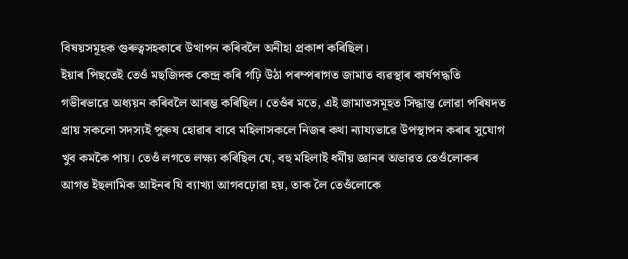বিষয়সমূহক গুৰুত্বসহকাৰে উত্থাপন কৰিবলৈ অনীহা প্ৰকাশ কৰিছিল।
ইয়াৰ পিছতেই তেওঁ মছজিদক কেন্দ্ৰ কৰি গঢ়ি উঠা পৰম্পৰাগত জামাত ব্যৱস্থাৰ কাৰ্যপদ্ধতি গভীৰভাৱে অধ্যয়ন কৰিবলৈ আৰম্ভ কৰিছিল। তেওঁৰ মতে, এই জামাতসমূহত সিদ্ধান্ত লোৱা পৰিষদত প্ৰায় সকলো সদস্যই পুৰুষ হোৱাৰ বাবে মহিলাসকলে নিজৰ কথা ন্যায্যভাৱে উপস্থাপন কৰাৰ সুযোগ খুব কমকৈ পায়। তেওঁ লগতে লক্ষ্য কৰিছিল যে, বহু মহিলাই ধৰ্মীয় জ্ঞানৰ অভাৱত তেওঁলোকৰ আগত ইছলামিক আইনৰ যি ব্যাখ্যা আগবঢ়োৱা হয়, তাক লৈ তেওঁলোকে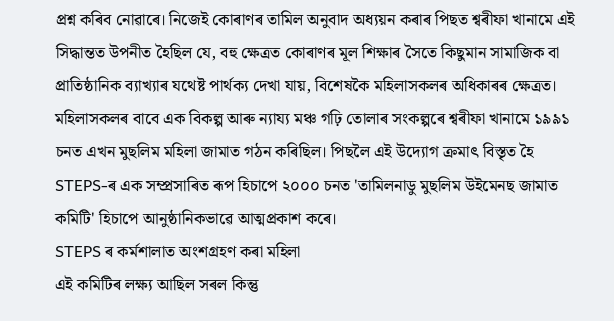প্ৰশ্ন কৰিব নোৱাৰে। নিজেই কোৰাণৰ তামিল অনুবাদ অধ্যয়ন কৰাৰ পিছত শ্বৰীফা খানামে এই সিদ্ধান্তত উপনীত হৈছিল যে, বহু ক্ষেত্ৰত কোৰাণৰ মূল শিক্ষাৰ সৈতে কিছুমান সামাজিক বা প্ৰাতিষ্ঠানিক ব্যাখ্যাৰ যথেষ্ট পাৰ্থক্য দেখা যায়, বিশেষকৈ মহিলাসকলৰ অধিকাৰৰ ক্ষেত্ৰত।
মহিলাসকলৰ বাবে এক বিকল্প আৰু ন্যায্য মঞ্চ গঢ়ি তোলাৰ সংকল্পৰে শ্বৰীফা খানামে ১৯৯১ চনত এখন মুছলিম মহিলা জামাত গঠন কৰিছিল। পিছলৈ এই উদ্যোগ ক্ৰমাৎ বিস্তৃত হৈ STEPS-ৰ এক সম্প্ৰসাৰিত ৰূপ হিচাপে ২০০০ চনত 'তামিলনাডু মুছলিম উইমেনছ জামাত কমিটি' হিচাপে আনুষ্ঠানিকভাৱে আত্মপ্ৰকাশ কৰে।
STEPS ৰ কৰ্মশালাত অংশগ্ৰহণ কৰা মহিলা
এই কমিটিৰ লক্ষ্য আছিল সৰল কিন্তু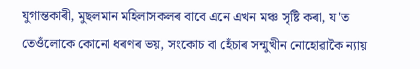যুগান্তকাৰী, মুছলমান মহিলাসকলৰ বাবে এনে এখন মঞ্চ সৃষ্টি কৰা, য'ত তেওঁলোকে কোনো ধৰণৰ ভয়, সংকোচ বা হেঁচাৰ সন্মুখীন নোহোৱাকৈ ন্যায়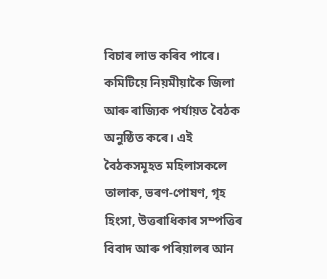বিচাৰ লাভ কৰিব পাৰে।
কমিটিয়ে নিয়মীয়াকৈ জিলা আৰু ৰাজ্যিক পৰ্যায়ত বৈঠক অনুষ্ঠিত কৰে। এই বৈঠকসমূহত মহিলাসকলে তালাক, ভৰণ-পোষণ, গৃহ হিংসা, উত্তৰাধিকাৰ সম্পত্তিৰ বিবাদ আৰু পৰিয়ালৰ আন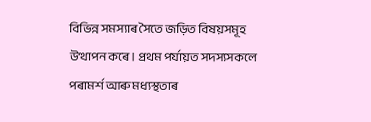বিভিন্ন সমস্যাৰ সৈতে জড়িত বিষয়সমূহ উত্থাপন কৰে। প্ৰথম পৰ্যায়ত সদস্যসকলে পৰামৰ্শ আৰু মধ্যস্থতাৰ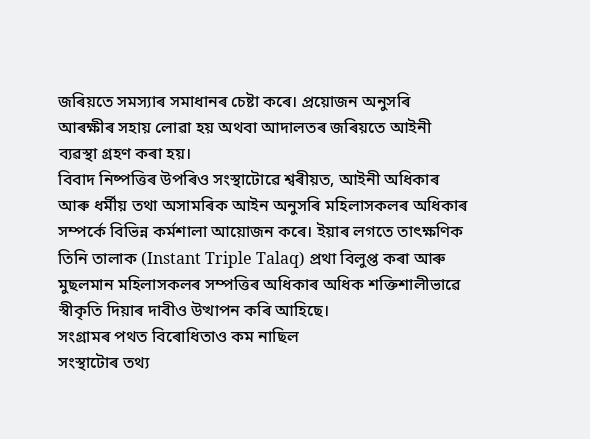জৰিয়তে সমস্যাৰ সমাধানৰ চেষ্টা কৰে। প্ৰয়োজন অনুসৰি আৰক্ষীৰ সহায় লোৱা হয় অথবা আদালতৰ জৰিয়তে আইনী ব্যৱস্থা গ্ৰহণ কৰা হয়।
বিবাদ নিষ্পত্তিৰ উপৰিও সংস্থাটোৱে শ্বৰীয়ত, আইনী অধিকাৰ আৰু ধৰ্মীয় তথা অসামৰিক আইন অনুসৰি মহিলাসকলৰ অধিকাৰ সম্পৰ্কে বিভিন্ন কৰ্মশালা আয়োজন কৰে। ইয়াৰ লগতে তাৎক্ষণিক তিনি তালাক (Instant Triple Talaq) প্ৰথা বিলুপ্ত কৰা আৰু মুছলমান মহিলাসকলৰ সম্পত্তিৰ অধিকাৰ অধিক শক্তিশালীভাৱে স্বীকৃতি দিয়াৰ দাবীও উত্থাপন কৰি আহিছে।
সংগ্ৰামৰ পথত বিৰোধিতাও কম নাছিল
সংস্থাটোৰ তথ্য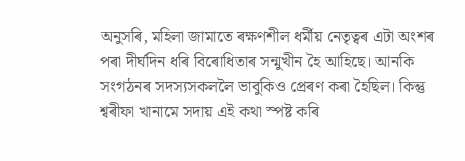অনুসৰি, মহিলা জামাতে ৰক্ষণশীল ধৰ্মীয় নেতৃত্বৰ এটা অংশৰ পৰা দীৰ্ঘদিন ধৰি বিৰোধিতাৰ সন্মুখীন হৈ আহিছে। আনকি সংগঠনৰ সদস্যসকললৈ ভাবুকিও প্ৰেৰণ কৰা হৈছিল। কিন্তু শ্বৰীফা খানামে সদায় এই কথা স্পষ্ট কৰি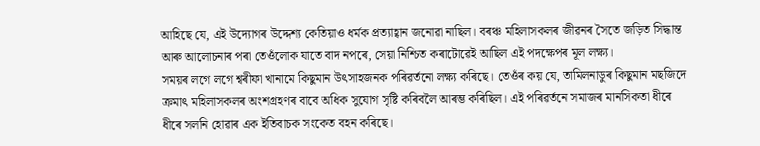আহিছে যে, এই উদ্যোগৰ উদ্দেশ্য কেতিয়াও ধৰ্মক প্ৰত্যাহ্বান জনোৱা নাছিল। বৰঞ্চ মহিলাসকলৰ জীৱনৰ সৈতে জড়িত সিদ্ধান্ত আৰু আলোচনাৰ পৰা তেওঁলোক যাতে বাদ নপৰে, সেয়া নিশ্চিত কৰাটোৱেই আছিল এই পদক্ষেপৰ মূল লক্ষ্য।
সময়ৰ লগে লগে শ্বৰীফা খানামে কিছুমান উৎসাহজনক পৰিৱৰ্তনো লক্ষ্য কৰিছে। তেওঁৰ কয় যে, তামিলনাডুৰ কিছুমান মছজিদে ক্ৰমাৎ মহিলাসকলৰ অংশগ্ৰহণৰ বাবে অধিক সুযোগ সৃষ্টি কৰিবলৈ আৰম্ভ কৰিছিল। এই পৰিৱৰ্তনে সমাজৰ মানসিকতা ধীৰে ধীৰে সলনি হোৱাৰ এক ইতিবাচক সংকেত বহন কৰিছে।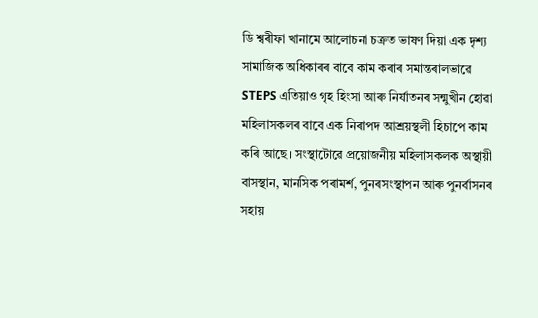ডি শ্বৰীফা খানামে আলোচনা চক্ৰত ভাষণ দিয়া এক দৃশ্য
সামাজিক অধিকাৰৰ বাবে কাম কৰাৰ সমান্তৰালভাৱে STEPS এতিয়াও গৃহ হিংসা আৰু নিৰ্যাতনৰ সন্মুখীন হোৱা মহিলাসকলৰ বাবে এক নিৰাপদ আশ্ৰয়স্থলী হিচাপে কাম কৰি আছে। সংস্থাটোৱে প্ৰয়োজনীয় মহিলাসকলক অস্থায়ী বাসস্থান, মানসিক পৰামৰ্শ, পুনৰসংস্থাপন আৰু পুনৰ্বাসনৰ সহায়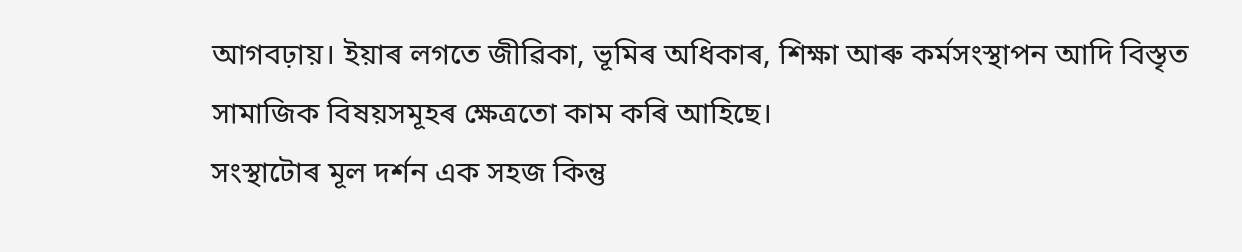আগবঢ়ায়। ইয়াৰ লগতে জীৱিকা, ভূমিৰ অধিকাৰ, শিক্ষা আৰু কৰ্মসংস্থাপন আদি বিস্তৃত সামাজিক বিষয়সমূহৰ ক্ষেত্ৰতো কাম কৰি আহিছে।
সংস্থাটোৰ মূল দৰ্শন এক সহজ কিন্তু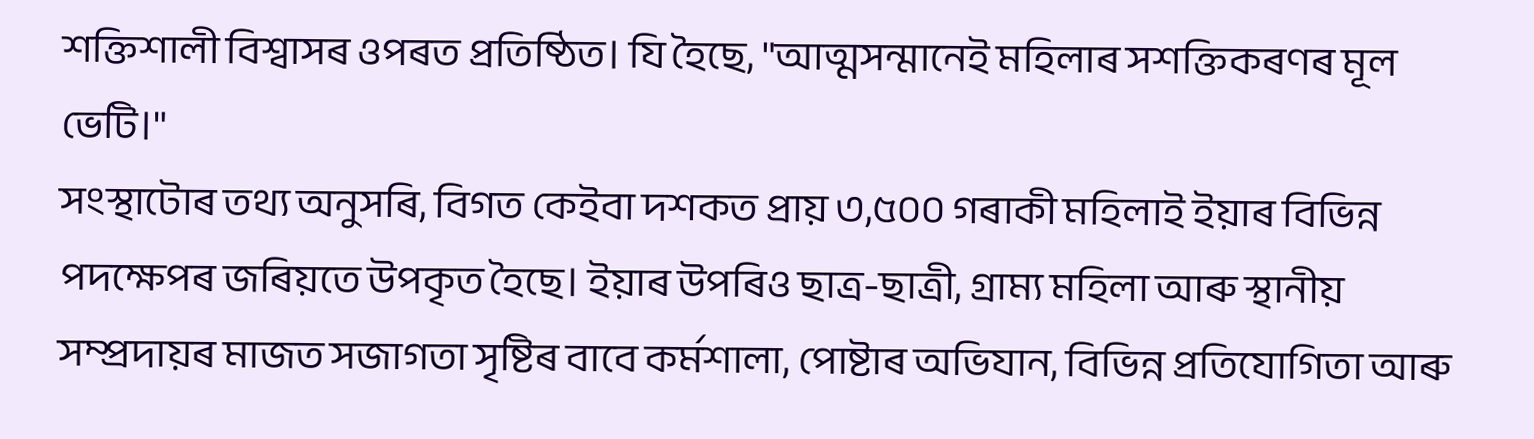শক্তিশালী বিশ্বাসৰ ওপৰত প্ৰতিষ্ঠিত। যি হৈছে, "আত্মসন্মানেই মহিলাৰ সশক্তিকৰণৰ মূল ভেটি।"
সংস্থাটোৰ তথ্য অনুসৰি, বিগত কেইবা দশকত প্ৰায় ৩,৫০০ গৰাকী মহিলাই ইয়াৰ বিভিন্ন পদক্ষেপৰ জৰিয়তে উপকৃত হৈছে। ইয়াৰ উপৰিও ছাত্ৰ-ছাত্ৰী, গ্ৰাম্য মহিলা আৰু স্থানীয় সম্প্ৰদায়ৰ মাজত সজাগতা সৃষ্টিৰ বাবে কৰ্মশালা, পোষ্টাৰ অভিযান, বিভিন্ন প্ৰতিযোগিতা আৰু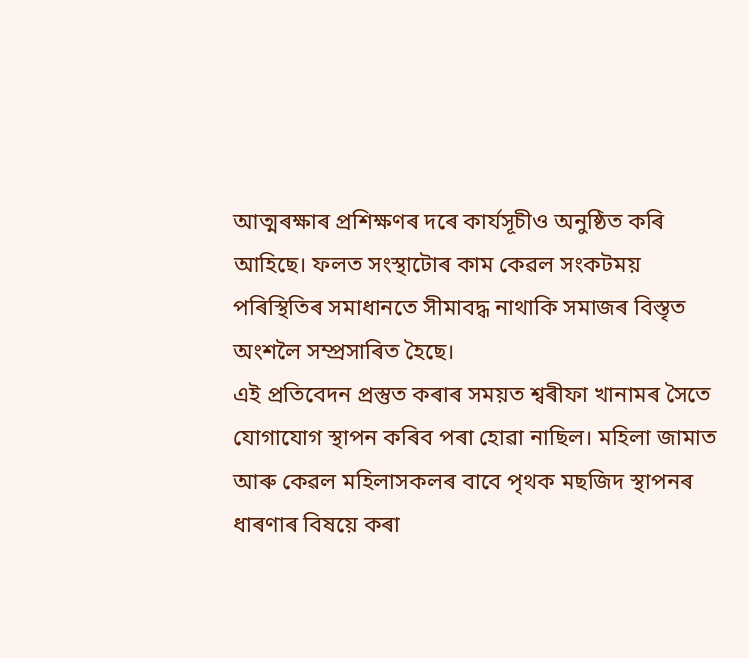আত্মৰক্ষাৰ প্ৰশিক্ষণৰ দৰে কাৰ্যসূচীও অনুষ্ঠিত কৰি আহিছে। ফলত সংস্থাটোৰ কাম কেৱল সংকটময় পৰিস্থিতিৰ সমাধানতে সীমাবদ্ধ নাথাকি সমাজৰ বিস্তৃত অংশলৈ সম্প্ৰসাৰিত হৈছে।
এই প্ৰতিবেদন প্ৰস্তুত কৰাৰ সময়ত শ্বৰীফা খানামৰ সৈতে যোগাযোগ স্থাপন কৰিব পৰা হোৱা নাছিল। মহিলা জামাত আৰু কেৱল মহিলাসকলৰ বাবে পৃথক মছজিদ স্থাপনৰ ধাৰণাৰ বিষয়ে কৰা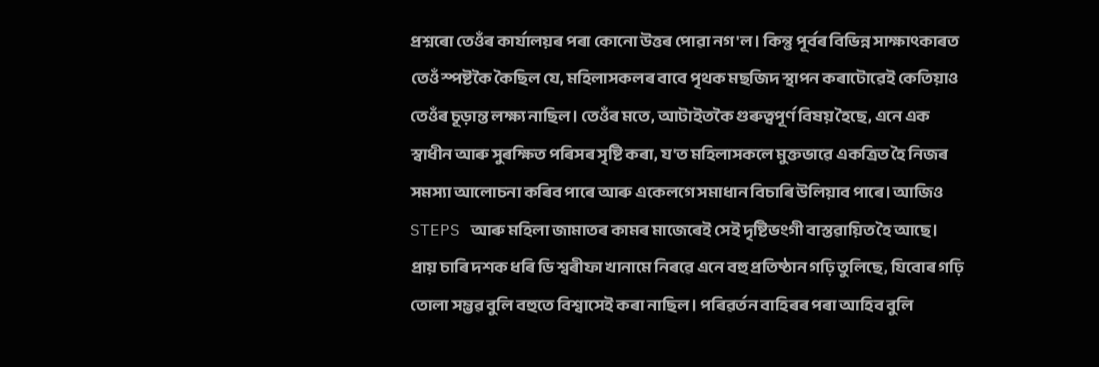প্ৰশ্নৰো তেওঁৰ কাৰ্যালয়ৰ পৰা কোনো উত্তৰ পোৱা নগ'ল। কিন্তু পূৰ্বৰ বিভিন্ন সাক্ষাৎকাৰত তেওঁ স্পষ্টকৈ কৈছিল যে, মহিলাসকলৰ বাবে পৃথক মছজিদ স্থাপন কৰাটোৱেই কেতিয়াও তেওঁৰ চূড়ান্ত লক্ষ্য নাছিল। তেওঁৰ মতে, আটাইতকৈ গুৰুত্বপূৰ্ণ বিষয় হৈছে, এনে এক স্বাধীন আৰু সুৰক্ষিত পৰিসৰ সৃষ্টি কৰা, য'ত মহিলাসকলে মুক্তভাৱে একত্ৰিত হৈ নিজৰ সমস্যা আলোচনা কৰিব পাৰে আৰু একেলগে সমাধান বিচাৰি উলিয়াব পাৰে। আজিও STEPS আৰু মহিলা জামাতৰ কামৰ মাজেৰেই সেই দৃষ্টিভংগী বাস্তৱায়িত হৈ আছে।
প্ৰায় চাৰি দশক ধৰি ডি শ্বৰীফা খানামে নিৰৱে এনে বহু প্ৰতিষ্ঠান গঢ়ি তুলিছে, যিবোৰ গঢ়ি তোলা সম্ভৱ বুলি বহুতে বিশ্বাসেই কৰা নাছিল। পৰিৱৰ্তন বাহিৰৰ পৰা আহিব বুলি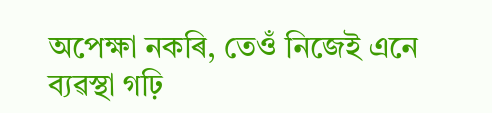অপেক্ষা নকৰি, তেওঁ নিজেই এনে ব্যৱস্থা গঢ়ি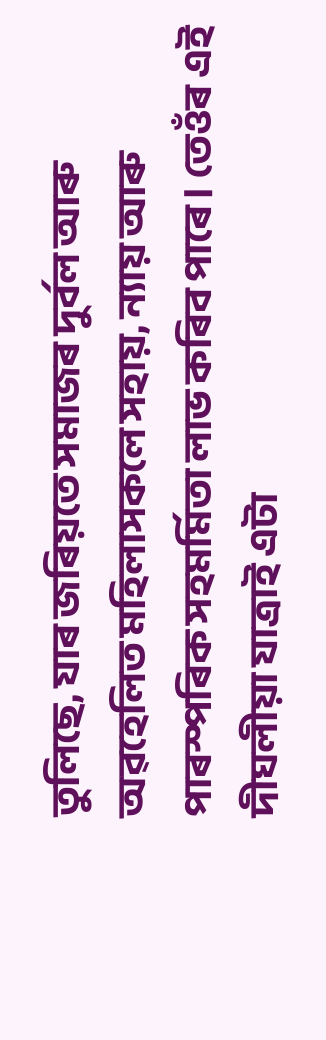তুলিছে, যাৰ জৰিয়তে সমাজৰ দুৰ্বল আৰু অৱহেলিত মহিলাসকলে সহায়, ন্যায় আৰু পাৰস্পৰিক সহমৰ্মিতা লাভ কৰিব পাৰে। তেওঁৰ এই দীঘলীয়া যাত্ৰাই এটা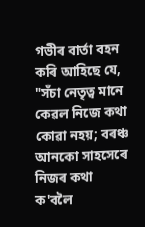গভীৰ বাৰ্তা বহন কৰি আহিছে যে, "সঁচা নেতৃত্ব মানে কেৱল নিজে কথা কোৱা নহয়; বৰঞ্চ আনকো সাহসেৰে নিজৰ কথা ক'বলৈ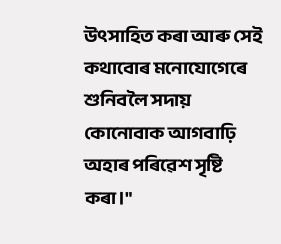উৎসাহিত কৰা আৰু সেই কথাবোৰ মনোযোগেৰে শুনিবলৈ সদায় কোনোবাক আগবাঢ়ি অহাৰ পৰিৱেশ সৃষ্টি কৰা।"